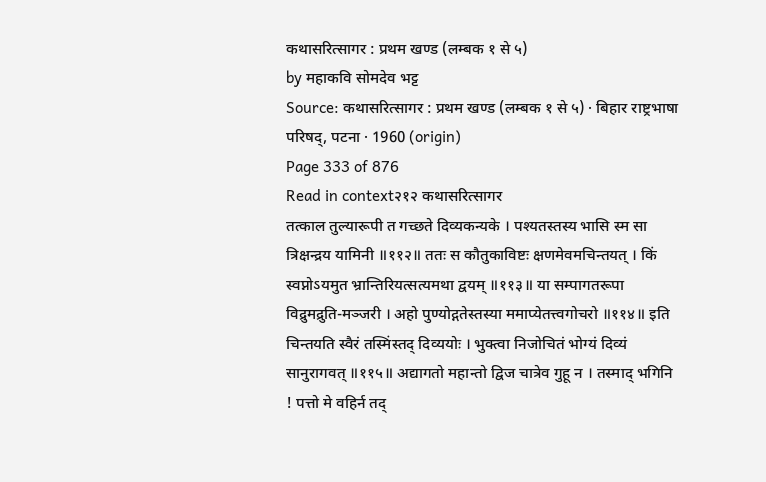कथासरित्सागर : प्रथम खण्ड (लम्बक १ से ५)
by महाकवि सोमदेव भट्ट
Source: कथासरित्सागर : प्रथम खण्ड (लम्बक १ से ५) · बिहार राष्ट्रभाषा परिषद्, पटना · 1960 (origin)
Page 333 of 876
Read in context२१२ कथासरित्सागर
तत्काल तुल्यारूपी त गच्छते दिव्यकन्यके । पश्यतस्तस्य भासि स्म सा त्रिक्षन्द्रय यामिनी ॥११२॥ ततः स कौतुकाविष्टः क्षणमेवमचिन्तयत् । किं स्वप्नोऽयमुत भ्रान्तिरियत्सत्यमथा द्वयम् ॥११३॥ या सम्पागतरूपा विद्रुमद्रुति-मञ्जरी । अहो पुण्योद्गतेस्तस्या ममाप्येतत्त्वगोचरो ॥११४॥ इति चिन्तयति स्वैरं तस्मिंस्तद् दिव्ययोः । भुक्त्वा निजोचितं भोग्यं दिव्यं सानुरागवत् ॥११५॥ अद्यागतो महान्तो द्विज चात्रेव गुहू न । तस्माद् भगिनि ! पत्तो मे वहिर्न तद्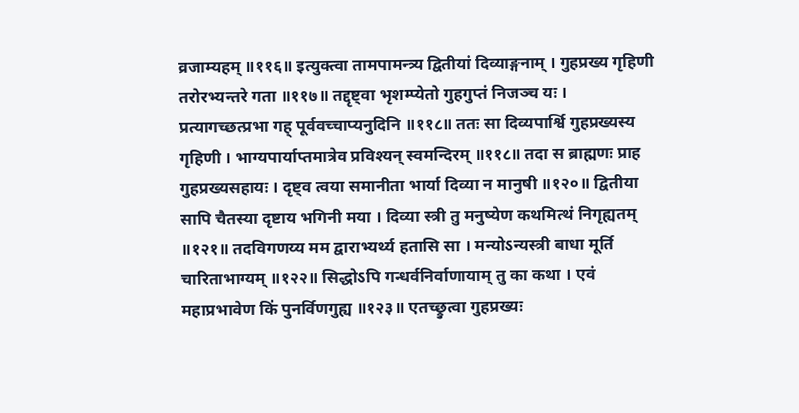व्रजाम्यहम् ॥११६॥ इत्युक्त्वा तामपामन्त्र्य द्वितीयां दिव्याङ्गनाम् । गुहप्रख्य गृहिणी तरोरभ्यन्तरे गता ॥११७॥ तद्दृष्ट्वा भृशम्प्येतो गुहगुप्तं निजञ्च यः । प्रत्यागच्छत्प्रभा गह् पूर्ववच्चाप्यनुदिनि ॥११८॥ ततः सा दिव्यपार्श्वि गुहप्रख्यस्य गृहिणी । भाग्यपार्याप्तमात्रेव प्रविश्यन् स्वमन्दिरम् ॥११८॥ तदा स ब्राह्मणः प्राह गुहप्रख्यसहायः । दृष्ट्व त्वया समानीता भार्या दिव्या न मानुषी ॥१२०॥ द्वितीया सापि चैतस्या दृष्टाय भगिनी मया । दिव्या स्त्री तु मनुष्येण कथमित्थं निगृह्यतम् ॥१२१॥ तदविगणय्य मम द्वाराभ्यर्थ्य हतासि सा । मन्योऽन्यस्त्री बाधा मूर्ति चारिताभाग्यम् ॥१२२॥ सिद्धोऽपि गन्धर्वनिर्वाणायाम् तु का कथा । एवं महाप्रभावेण किं पुनर्विणगुह्य ॥१२३॥ एतच्छ्रुत्वा गुहप्रख्यः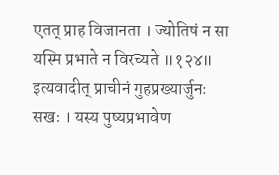एतत् प्राह विजानता । ज्योतिषं न सा यस्मि प्रभाते न विरच्यते ॥१२४॥ इत्यवादीत् प्राचीनं गुहप्रख्यार्जुनः सखः । यस्य पुष्यप्रभावेण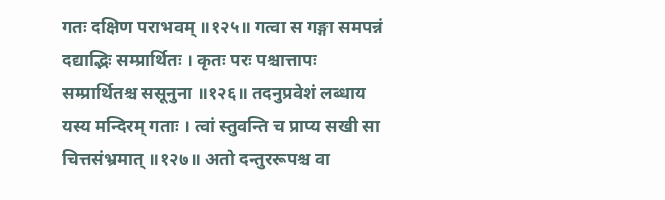गतः दक्षिण पराभवम् ॥१२५॥ गत्वा स गङ्गा समपन्नं दद्याद्भिः सम्प्रार्थितः । कृतः परः पश्चात्तापः सम्प्रार्थितश्च ससूनुना ॥१२६॥ तदनुप्रवेशं लब्धाय यस्य मन्दिरम् गताः । त्वां स्तुवन्ति च प्राप्य सखी सा चित्तसंभ्रमात् ॥१२७॥ अतो दन्तुररूपश्च वा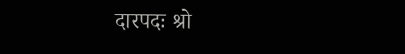दारपदः श्रो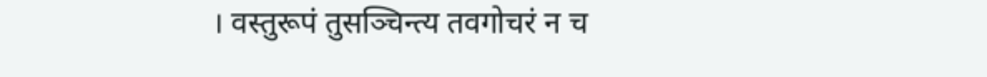। वस्तुरूपं तुसञ्चिन्त्य तवगोचरं न च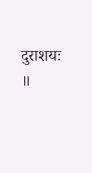दुराशयः ॥